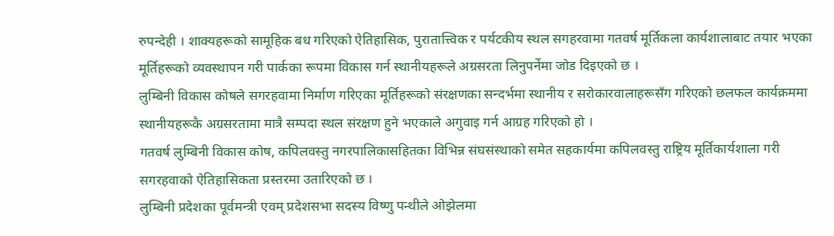रुपन्देही । शाक्यहरूको सामूहिक बध गरिएको ऐतिहासिक, पुरातात्त्विक र पर्यटकीय स्थल सगहरवामा गतवर्ष मूर्तिकला कार्यशालाबाट तयार भएका मूर्तिहरूको व्यवस्थापन गरी पार्कका रूपमा विकास गर्न स्थानीयहरूले अग्रसरता लिनुपर्नेमा जोड दिइएको छ ।
लुम्बिनी विकास कोषले सगरहवामा निर्माण गरिएका मूर्तिहरूको संरक्षणका सन्दर्भमा स्थानीय र सरोकारवालाहरूसँग गरिएको छलफल कार्यक्रममा स्थानीयहरूकै अग्रसरतामा मात्रै सम्पदा स्थल संरक्षण हुने भएकाले अगुवाइ गर्न आग्रह गरिएको हो ।
गतवर्ष लुम्बिनी विकास कोष, कपिलवस्तु नगरपालिकासहितका विभिन्न संघसंस्थाको समेत सहकार्यमा कपिलवस्तु राष्ट्रिय मूर्तिकार्यशाला गरी सगरहवाको ऐतिहासिकता प्रस्तरमा उतारिएको छ ।
लुम्बिनी प्रदेशका पूर्वमन्त्री एवम् प्रदेशसभा सदस्य विष्णु पन्थीले ओझेलमा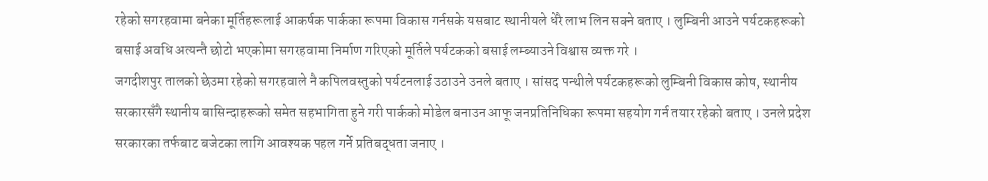रहेको सगरहवामा बनेका मूर्तिहरूलाई आकर्षक पार्कका रूपमा विकास गर्नसके यसबाट स्थानीयले धेरै लाभ लिन सक्ने बताए । लुम्बिनी आउने पर्यटकहरूको बसाई अवधि अत्यन्तै छोटो भएकोमा सगरहवामा निर्माण गरिएको मूर्तिले पर्यटकको बसाई लम्ब्याउने विश्वास व्यक्त गरे ।
जगदीशपुर तालको छेउमा रहेको सगरहवाले नै कपिलवस्तुको पर्यटनलाई उठाउने उनले बताए । सांसद पन्थीले पर्यटकहरूको लुम्बिनी विकास कोष, स्थानीय सरकारसँगै स्थानीय बासिन्दाहरूको समेत सहभागिता हुने गरी पार्कको मोडेल बनाउन आफू जनप्रतिनिधिका रूपमा सहयोग गर्न तयार रहेको बताए । उनले प्रदेश सरकारका तर्फबाट बजेटका लागि आवश्यक पहल गर्ने प्रतिबद्धता जनाए ।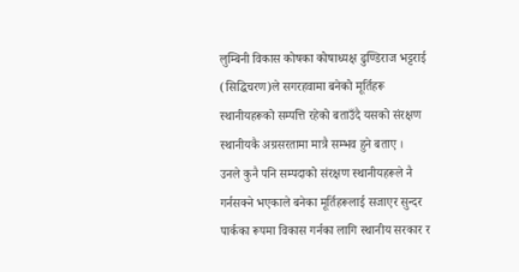लुम्बिनी विकास कोषका कोषाध्यक्ष ढुण्डिराज भट्टराई (सिद्धिचरण)ले सगरहवामा बनेको मूर्तिहरू स्थानीयहरूको सम्पत्ति रहेको बताउँदै यसको संरक्षण स्थानीयकै अग्रसरतामा मात्रै सम्भव हुने बताए ।
उनले कुनै पनि सम्पदाको संरक्षण स्थानीयहरूले नै गर्नसक्ने भएकाले बनेका मूर्तिहरूलाई सजाएर सुन्दर पार्कका रूपमा विकास गर्नका लागि स्थानीय सरकार र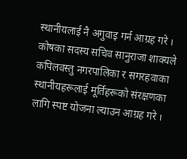स्थानीयलाई नै अगुवाइ गर्न आग्रह गरे ।
कोषका सदस्य सचिव सानुराजा शाक्यले कपिलवस्तु नगरपालिका र सगरहवाका स्थानीयहरूलाई मूर्तिहरूको संरक्षणका लागि स्पष्ट योजना ल्याउन आग्रह गरे ।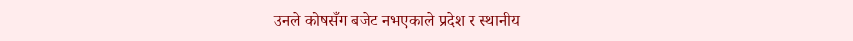उनले कोषसँग बजेट नभएकाले प्रदेश र स्थानीय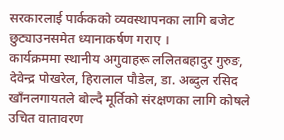सरकारलाई पार्ककको व्यवस्थापनका लागि बजेट छुट्याउनसमेत ध्यानाकर्षण गराए ।
कार्यक्रममा स्थानीय अगुवाहरू ललितबहादुर गुरुङ, देवेन्द्र पोखरेल, हिरालाल पौडेल, डा. अब्दुल रसिद खाँनलगायतले बोल्दै मूर्तिको संरक्षणका लागि कोषले उचित वातावरण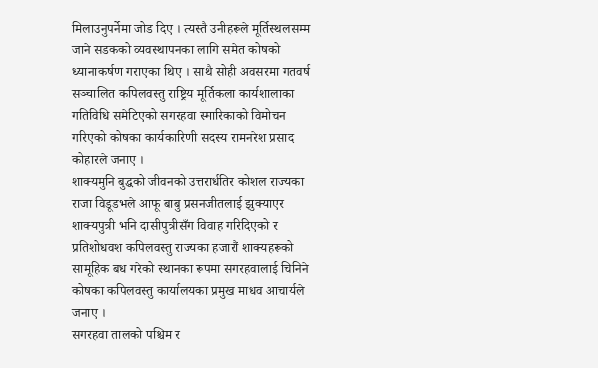मिलाउनुपर्नेमा जोड दिए । त्यस्तै उनीहरूले मूर्तिस्थलसम्म जाने सडकको व्यवस्थापनका लागि समेत कोषको ध्यानाकर्षण गराएका थिए । साथै सोही अवसरमा गतवर्ष सञ्चालित कपिलवस्तु राष्ट्रिय मूर्तिकला कार्यशालाका गतिविधि समेटिएको सगरहवा स्मारिकाको विमोचन गरिएको कोषका कार्यकारिणी सदस्य रामनरेश प्रसाद कोहारले जनाए ।
शाक्यमुनि बुद्धको जीवनको उत्तरार्धतिर कोशल राज्यका राजा विडूडभले आफू बाबु प्रसनजीतलाई झुक्याएर शाक्यपुत्री भनि दासीपुत्रीसँग विवाह गरिदिएको र प्रतिशोधवश कपिलवस्तु राज्यका हजारौं शाक्यहरूको सामूहिक बध गरेको स्थानका रूपमा सगरहवालाई चिनिने कोषका कपिलवस्तु कार्यालयका प्रमुख माधव आचार्यले जनाए ।
सगरहवा तालको पश्चिम र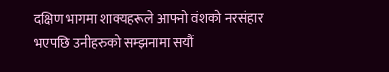दक्षिण भागमा शाक्यहरूले आफ्नो वंशको नरसंहार भएपछि उनीहरुको सम्झनामा सयौं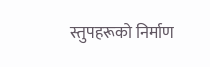स्तुपहरूको निर्माण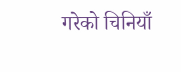गरेको चिनियाँ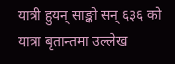यात्री हुयन् साङ्को सन् ६३६ को यात्रा बृतान्तमा उल्लेख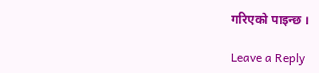गरिएको पाइन्छ ।

Leave a Reply